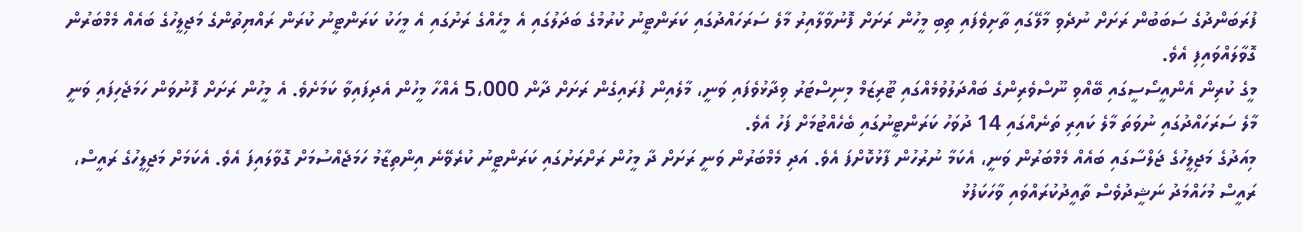ފުރަބަންދުގެ ސަބަބުން ރަށަށް ނުދެވި މާލޭގައި ތާށިވެފައި ތިބި މީހުން ރަށަށް ފޮނުވާލާއިރު މާލެ ސަރަހައްދުގައި ކަރަންޓީނު ކުރުމުގެ ބަދަލުގައި އެ މީހެއްގެ ރަށުގައި އެ މީހަކު ކަރަންޓީނު ކުރަން ރައްޔިތުންގެ މަޖިލީހުގެ ބައެއް މެމްބަރުން ގޮވާލައްވައިފި އެވެ.
މީގެ ކުރިން އެންއީސޯސީގައި ބޭއްވި ނޫސްވެރިންގެ ބައްދަލުވުމެއްގައި ޓޫރިޒަމް މިނިސްޓަރު ވިދާޅުވެފައި ވަނީ، މާލެއިން ފުރައިގެން ރަށަށް ދާން 5،000 އެއްހާ މީހުން އެދިފައިވާ ކަމަށެވެ. އެ މީހުން ރަށަށް ފޮނުވަން ހަމަޖެހިފައި ވަނީ މާލެ ސަރަހައްދުގައި ނުވަތަ މާލެ ކައިރި ތަނެއްގައި 14 ދުވަހު ކަރަންޓީނުގައި ބެހެއްޓުމަށް ފަހު އެވެ.
މިއަދުގެ މަޖިލީހުގެ ޖަލްސާގައި ބައެއް މެމްބަރުން ވަނީ، އެކަމާ ނުރުހުން ފާޅުކޮށްފަ އެވެ. އަދި މެމްބަރުން ވަނީ ރަށަށް ދާ މީހުން ރަށްރަށުގައި ކަރަންޓީނު ކުރެވޭނެ އިންތިޒާމު ހަމަޖެއްސުމަށް ގޮވާލައިފަ އެވެ. އެކަމަށް މަޖިލީހުގެ ރައީސް، ރައީސް މުހައްމަދު ނަޝީދުވެސް ތާއީދުކުރައްވައި ވާހަކަފުޅު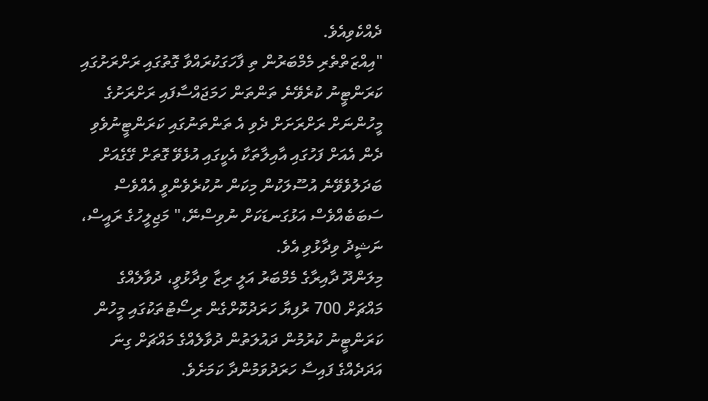ދެއްކެވިއެވެ.
"އިއްޒަތްތެރި މެމްބަރުން ތި ފާހަގަކުރައްވާ ގޮތުގައި ރަށްރަށުގައި ކަރަންޓީނު ކުރެވޭނެ ތަންތަން ހަމަޖައްސާފައި ރަށްރަށުގެ މީހުންނަށް ރަށްރަށަށް ދެވި އެ ތަންތަނުގައި ކަރަންޓީނުވެވި ދެން އެއަށް ފަހުގައި އާއިލާތަކާ އެކީގައި އުޅެވޭ ގޮތަށް ގޭގެއަށް ބަދަލުވެވޭނެ އުސޫލަކުން މިކަން ނުކުރެވެންވީ އެއްވެސް ސަބަބެއްވެސް އަޅުގަނޑަކަށް ނުވިސްނޭ،" މަޖިލީހުގެ ރައީސް، ނަޝީދު ވިދާޅުވި އެވެ.
މިލަންދޫ ދާއިރާގެ މެމްބަރު އަލީ ރިޒާ ވިދާޅުވީ، ދުވާލެއްގެ މައްޗަށް 700 ރުފިޔާ ހަރަދުކޮށްގެން ރިސޯޓުތަކުގައި މީހުން ކަރަންޓީނު ކުރުމުން ދައުލަތުން ދުވާލެއްގެ މައްޗަށް ގިނަ އަދަދެއްގެ ފައިސާ ހަރަދުވަމުންދާ ކަމަށެވެ.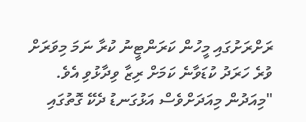ރަށްރަށުގައި މީހުން ކަރަންޓީނު ކުރާ ނަމަ މިވަރަށް ވުރެ ހަރަދު ކުޑަވާނެ ކަމަށް ރިޒާ ވިދާޅުވި އެވެ.
"މިއަދުން މިއަދަށްވެސް އަޅުގަނޑު ދެކޭ ގޮތުގައި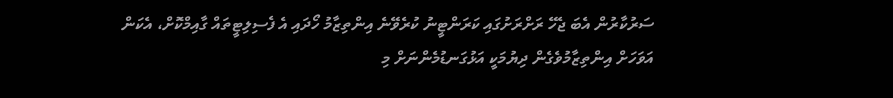ސަރުކާރުން އެބަ ޖެހޭ ރަށްރަށުގައި ކަރަންޓީނު ކުރެވޭނެ އިންތިޒާމު ހޯދައި އެ ފެސިލިޓީތައް ގާއިމްކޮށް، އެކަން އަވަހަށް އިންތިޒާމުވެގެން ދިޔުމަކީ އަޅުގަނޑުމެންނަށް މި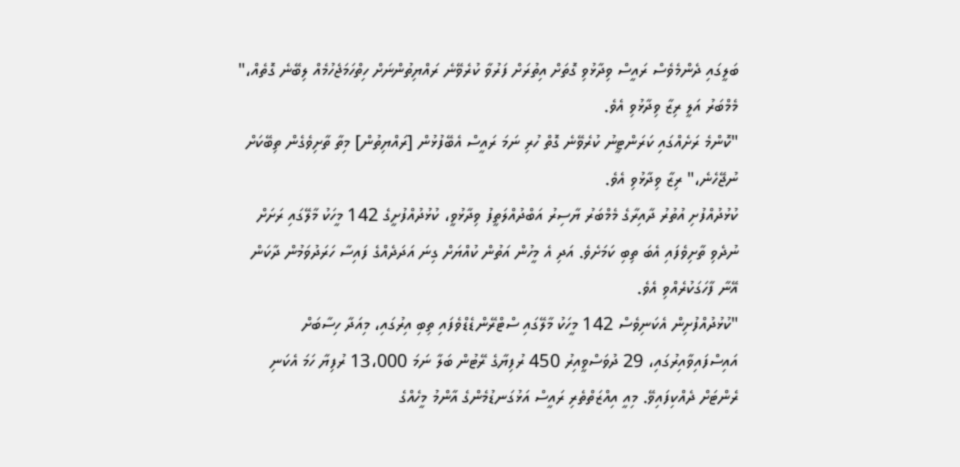ބަލީގައި ދެންމެވެސް ރައީސް ވިދާޅުވި ގޮތަށް އިތުރަށް ފަރުވާ ކުރެވޭނެ ރައްޔިތުންނަށް ހިތްހަމަޖެހުމެއް ލިބޭނެ ގޮތެއް،" މެމްބަރު އަލީ ރިޒާ ވިދާޅުވި އެވެ.
"ކޮންމެ ރަށެއްގައި ކަރަންޓީނު ކުރެވޭނެ ގޮތް ހުރި ނަމަ ރައީސް އެބޭފުޅުން [ރައްޔިތުން] މިތާ ތާށިވެގެން ތިބޭކަށް ނުޖޭހެނެ،" ރިޒާ ވިދާޅުވި އެވެ.
ކުޅުދުއްފުށި އުތުރު ދާއިރާގެ މެމްބަރު ޔާސިރު އަބްދުއްލަތީފު ވިދާޅުވީ، ކުޅުދުއްފުށީގެ 142 މީހަކު މާލޭގައި ރަށަށް ނުދެވި ތާށިވެފައި އެބަ ތިބި ކަމަށެވެ. އަދި އެ މީހުން އަތުން ކުއްޔަށް ގިނަ އަދަދެއްގެ ފައިސާ ހަރަދުވަމުން ދާކަން އޭނާ ފާހަގަކުރެއްވި އެވެ.
"ކުޅުދުއްފުށިން އެކަނިވެސް 142 މީހަކު މާލޭގައި ސްޓްރޭންޑެޑްވެފައި ތިބި އިރުގައި، މިއަދާ ހިސާބަށް އައިސްފައިވާއިރުގައި، 29 ދުވަސްވީއިރު 450 ރުފިޔާގެ ރޭޓުން ބަލާ ނަމަ 13،000 ރުފިޔާ ހަމަ އެކަނި ރެންޓަށް ދެއްކިފައިވޭ. މިއީ އިއްޒަތްތެރި ރައީސް އަޅުގަނޑުމެންގެ އާންމު މީހެއްގެ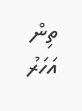ތިން އަހަރު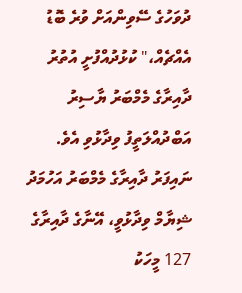ދުވަހުގެ ސޭވިންއަށް ވުރެ ބޮޑު އެއްޗެއް،" ކުޅުދުއްފުށީ އުތުރު ދާއިރާގެ މެމްބަރު ޔާސިރު އަބްދުއްލަތީފު ވިދާޅުވި އެވެ.
ނައިފަރު ދާއިރާގެ މެމްބަރު އަހުމަދު ޝިޔާމް ވިދާޅުވީ، އޭނާގެ ދާއިރާގެ 127 މީހަކު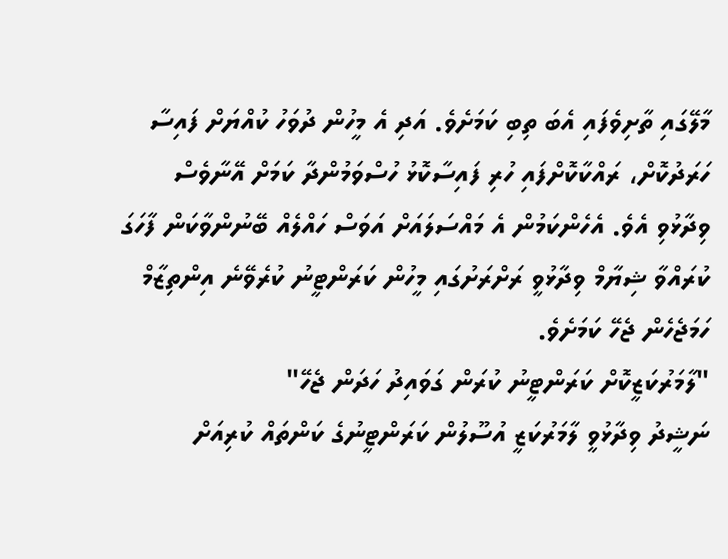މާލޭގައި ތާށިވެފައި އެބަ ތިބި ކަމަށެވެ. އަދި އެ މީހުން ދުވަހު ކުއްޔަށް ފައިސާ ހަރަދުކޮށް، ރައްކާކޮށްފައި ހުރި ފައިސާކޮޅު ހުސްވަމުންދާ ކަމަށް އޭނާވެސް ވިދާޅުވި އެވެ. އެހެންކަމުން އެ މައްސަލައަށް އަވަސް ހައްލެއް ބޭނުންވާކަން ފާހަގަ ކުރައްވާ ޝިޔާމް ވިދާޅުވީ ރަށްރަށުގައި މީހުން ކަރަންޓީނު ކުރެވޭނެ އިންތިޒާމް ހަމަޖެހެން ޖެހޭ ކަމަށެވެ.
"ލާމަރުކަޒީކޮށް ކަރަންޓީނު ކުރަން ގަވައިދު ހަދަން ޖެހޭ"
ނަޝީދު ވިދާޅުވީ ލާމަރުކަޒީ އުސޫލުން ކަރަންޓީނުގެ ކަންތައް ކުރިއަށް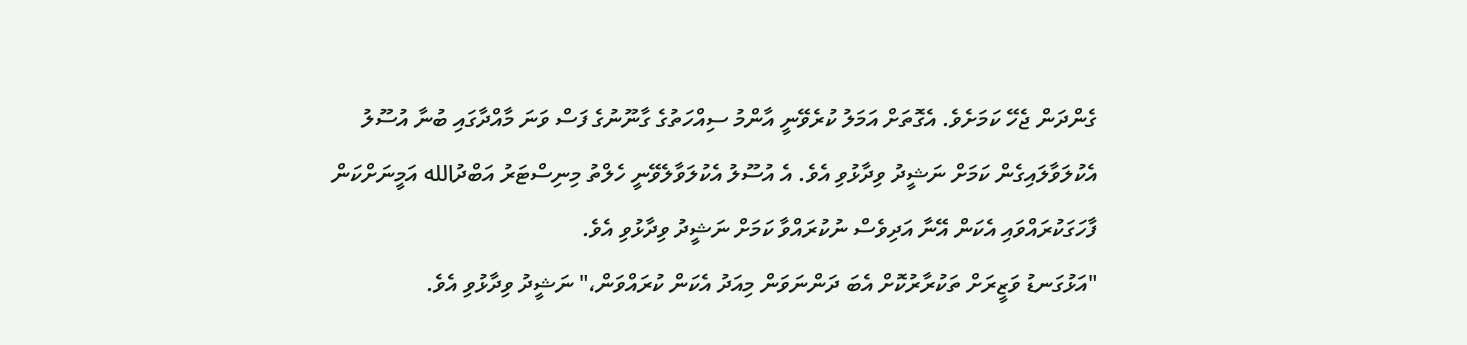ގެންދަން ޖެހޭ ކަމަށެވެ. އެގޮތަށް އަމަލު ކުރެވޭނީ އާންމު ސިއްހަތުގެ ގާނޫނުގެ ފަސް ވަނަ މާއްދާގައި ބުނާ އުސޫލު އެކުލަވާލައިގެން ކަމަށް ނަޝީދު ވިދާޅުވި އެވެ. އެ އުސޫލު އެކުލަވާލެވޭނީ ހެލްތު މިނިސްޓަރު އަބްދުالله އަމީނަށްކަން ފާހަގަކުރައްވައި އެކަން އޭނާ އަދިވެސް ނުކުރައްވާ ކަމަށް ނަޝީދު ވިދާޅުވި އެވެ.
"އަޅުގަނޑު ވަޒީރަށް ތަކުރާރުކޮށް އެބަ ދަންނަވަން މިއަދު އެކަން ކުރައްވަން،" ނަޝީދު ވިދާޅުވި އެވެ.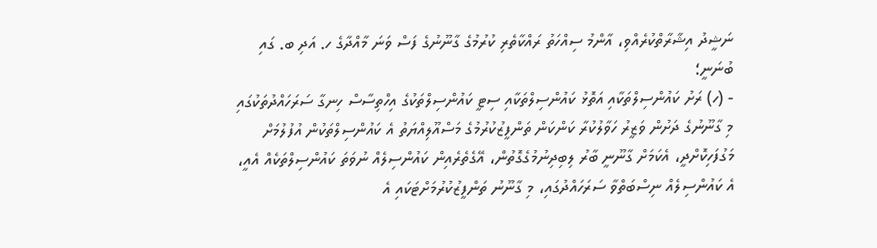ނަޝީދު އިޝާރާތްކުރެއްވި، އާންމު ސިއްހަތު ރައްކާތެރި ކުރުމުގެ ގާނޫނުގެ ފަސް ވަނަ މާއްދާގެ ހ. އަދި ބ. ގައި ބުނަނީ؛
- (ހ) ރަށު ކައުންސިލްތަކާއި އަތޮޅު ކައުންސިލްތަކާއި ސިޓީ ކައުންސިލްތަކުގެ އިހްތިސާސް ހިނގާ ސަރަހައްދުތަކުގައި މި ގާނޫނުގެ ދަށުން ވަޒީރު ހަވާލުކުރާ ކަންކަން ތަންފީޒުކުރުމުގެ މަސްއޫލިއްޔަތު އެ ކައުންސިލްތަކުން އުފުލުމަށް މަގުފަހިކޮށްދީ، އެކަމަށް ގާނޫނީ ބާރު ލިބިދިނުމުގެގޮތުން، އޭގެތެރެއިން ކައުންސިލެއް ނުވަތަ ކައުންސިލްތަކެއް އެއީ، އެ ކައުންސިލެއް ނިސްބަތްވާ ސަރަހައްދުގައި، މި ގާނޫނު ތަންފީޒުކުރުމަށްޓަކައި އެ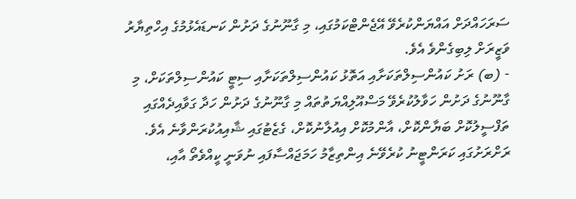ސަރަހައްދަށް އައްޔަންކުރެވޭ އޭޖެންޓްކަމުގައި، މި ގާނޫނުގެ ދަށުން ކަނޑައެޅުމުގެ އިހްތިޔާރު ވަޒީރަށް ލިބިގެންވެ އެވެ.
- (ބ) ރަށު ކައުންސިލްތަކަށާއި އަތޮޅު ކައުންސިލްތަކަށާއި ސިޓީ ކައުންސިލްތަކަށް، މި ގާނޫނުގެ ދަށުން ހަވާލުކުރެވޭ މަސްއޫލިއްޔަތުތައް މި ގާނޫނުގެ ދަށުން ހަދާ ގަވާއިދެއްގައި ތަފްސީލުކޮށް ބަޔާންކޮށް، އާންމުކޮށް އިއުލާނުކޮށް، ގެޒެޓުގައި ޝާއިއުކުރަންވާނެ އެވެ.
ރަށްރަށުގައި ކަރަންޓީނު ކުރެވޭނެ އިންތިޒާމު ހަމަޖައްސާފައި ނުވަނީ ކީއްވެތޯ އާއި،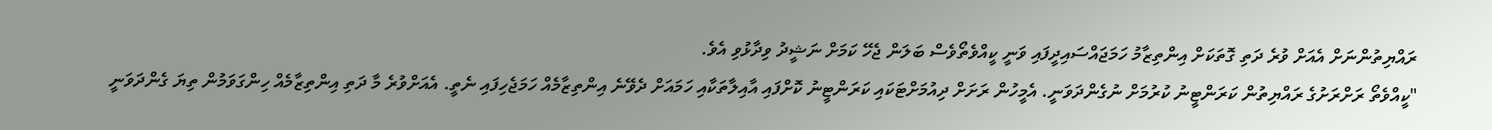ރައްޔިތުންނަށް އެއަށް ވުރެ ދަތި ގޮތަކަށް އިންތިޒާމު ހަމަޖައްސައިދީފައި ވަނީ ކީއްވެތޯވެސް ބަލަން ޖެހޭ ކަމަށް ނަޝީދު ވިދާޅުވި އެވެ.
"ކީއްވެތޯ ރަށްރަށުގެ ރައްޔިތުން ކަރަންޓީނު ކުރުމަށް ނުގެންދަވަނީ. އެމީހުން ރަށަށް ދިއުމަށްޓަކައި ކަރަންޓީނު ކޮށްފައި އާއިލާތަކާއި ހަމައަށް ދެވޭނެ އިންތިޒާމެއް ހަމަޖެހިފައި ނެތީ. އެއަށްވުރެ މާ ދަތި އިންތިޒާމެއް ހިންގަވަމުން ތިޔަ ގެންދަވަނީ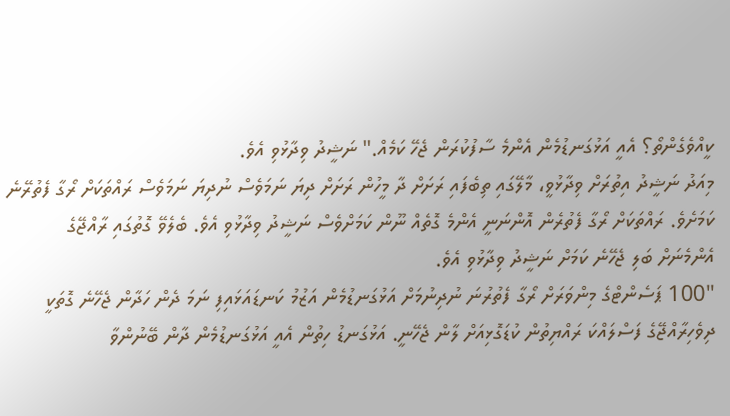ކީއްވެގެންތޯ؟ އެއީ އަޅުގަނޑުމެން އެންމެ ސާފުކުރަން ޖެހޭ ކަމެއް." ނަޝީދު ވިދާޅުވި އެވެ.
މިއަދު ނަޝީދު އިތުރަށް ވިދާޅުވީ، މާލޭގައި ތިބެފައި ރަށަށް ދާ މީހުން ރަށަށް ދިޔަ ނަމަވެސް ނުދިޔަ ނަމަވެސް ރައްތަކަށް ރޯގާ ފެތުރޭނެ ކަމަށެވެ. ރައްތަކަށް ރޯގާ ފެތުރެން އޮންނަނީ އެންމެ ގޮތެއް ނޫން ކަމަށްވެސް ނަޝީދު ވިދާޅުވި އެވެ. ބެލެވޭ ގޮތުގައި ރާއްޖޭގެ އެންމެނަށް ބަލި ޖެހޭނެ ކަމަށް ނަޝީދު ވިދާޅުވި އެވެ.
"100 ޕަސެންޓްގެ މިންވަރަށް ރޯގާ ފެތުރުނަ ނުދިނުމަށް އަޅުގަނޑުމެން އަޒުމު ކަނޑައަޅައިފި ނަމަ ދެން ހަދާން ޖެހޭނެ ގޮތަކީ ދިވެހިރާއްޖޭގެ ފަސްލައްކަ ރައްޔިތުން ކުޑަގޮޅިއަށް ލާން ޖެހޭނީ. އަޅުގަނޑު ހިތުން އެއީ އަޅުގަނޑުމެން ދާން ބޭނުންވާ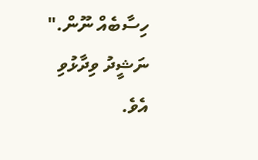ހިސާބެއް ނޫން." ނަޝީދު ވިދާޅުވި އެވެ.